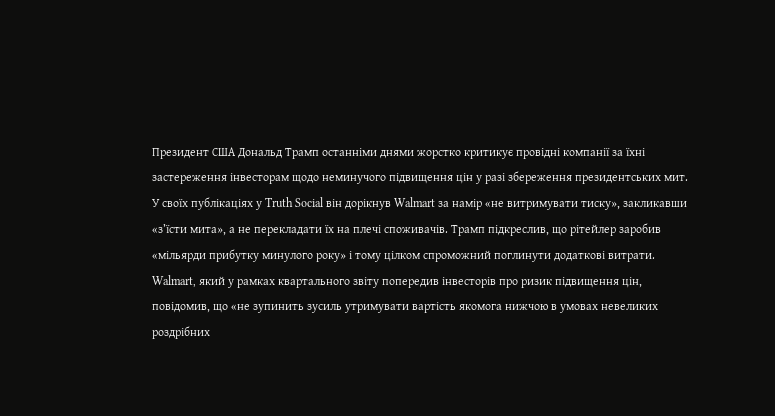Президент США Дональд Трамп останніми днями жорстко критикує провідні компанії за їхні застереження інвесторам щодо неминучого підвищення цін у разі збереження президентських мит. У своїх публікаціях у Truth Social він дорікнув Walmart за намір «не витримувати тиску», закликавши «з’їсти мита», а не перекладати їх на плечі споживачів. Трамп підкреслив, що рітейлер заробив «мільярди прибутку минулого року» і тому цілком спроможний поглинути додаткові витрати.
Walmart, який у рамках квартального звіту попередив інвесторів про ризик підвищення цін, повідомив, що «не зупинить зусиль утримувати вартість якомога нижчою в умовах невеликих роздрібних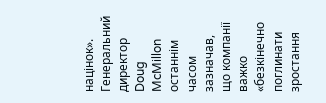націнок». Генеральний директор Doug McMillon останнім часом зазначав, що компанії важко «безкінечно поглинати зростання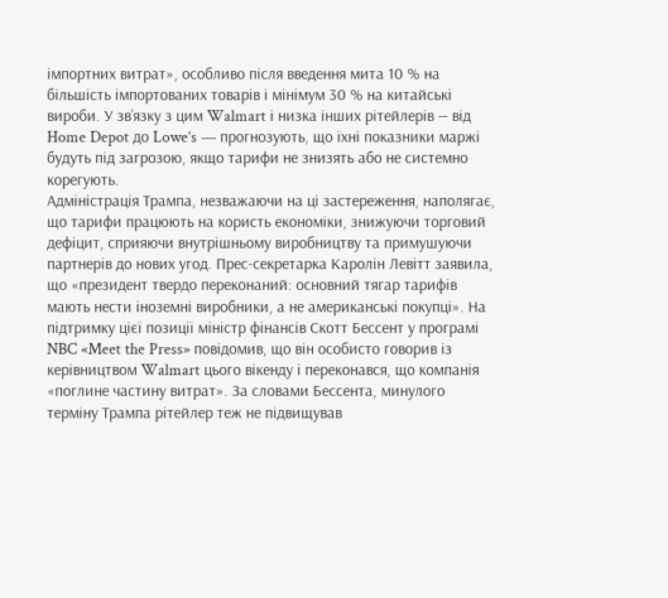імпортних витрат», особливо після введення мита 10 % на більшість імпортованих товарів і мінімум 30 % на китайські вироби. У зв’язку з цим Walmart і низка інших рітейлерів — від Home Depot до Lowe’s — прогнозують, що їхні показники маржі будуть під загрозою, якщо тарифи не знизять або не системно корегують.
Адміністрація Трампа, незважаючи на ці застереження, наполягає, що тарифи працюють на користь економіки, знижуючи торговий дефіцит, сприяючи внутрішньому виробництву та примушуючи партнерів до нових угод. Прес-секретарка Каролін Левітт заявила, що «президент твердо переконаний: основний тягар тарифів мають нести іноземні виробники, а не американські покупці». На підтримку цієї позиції міністр фінансів Скотт Бессент у програмі NBC «Meet the Press» повідомив, що він особисто говорив із керівництвом Walmart цього вікенду і переконався, що компанія «поглине частину витрат». За словами Бессента, минулого терміну Трампа рітейлер теж не підвищував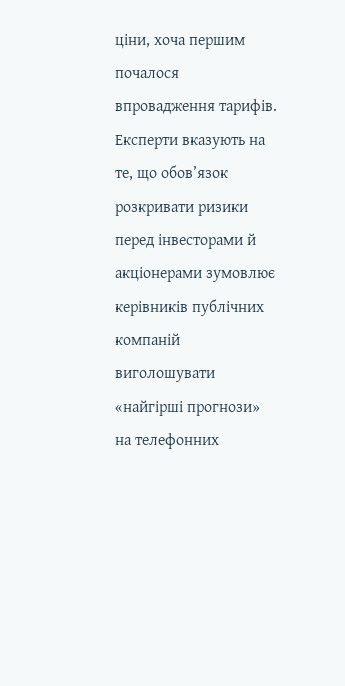ціни, хоча першим почалося впровадження тарифів.
Експерти вказують на те, що обов’язок розкривати ризики перед інвесторами й акціонерами зумовлює керівників публічних компаній виголошувати «найгірші прогнози» на телефонних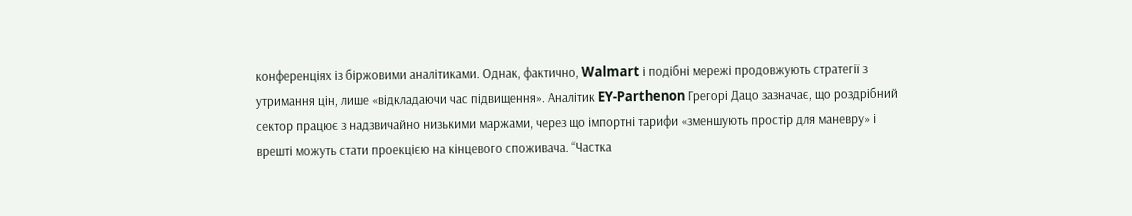конференціях із біржовими аналітиками. Однак, фактично, Walmart і подібні мережі продовжують стратегії з утримання цін, лише «відкладаючи час підвищення». Аналітик EY-Parthenon Грегорі Дацо зазначає, що роздрібний сектор працює з надзвичайно низькими маржами, через що імпортні тарифи «зменшують простір для маневру» і врешті можуть стати проекцією на кінцевого споживача. “Частка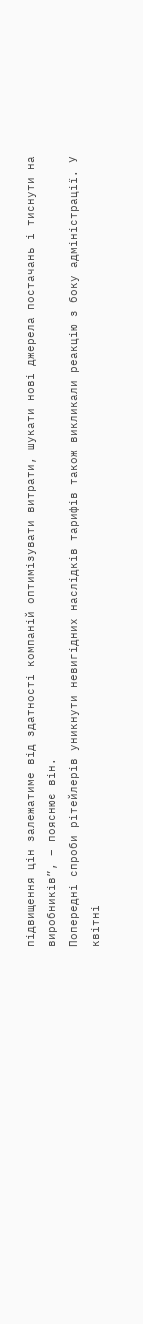підвищення цін залежатиме від здатності компаній оптимізувати витрати, шукати нові джерела постачань і тиснути на виробників”, – пояснює він.
Попередні спроби рітейлерів уникнути невигідних наслідків тарифів також викликали реакцію з боку адміністрації. У квітні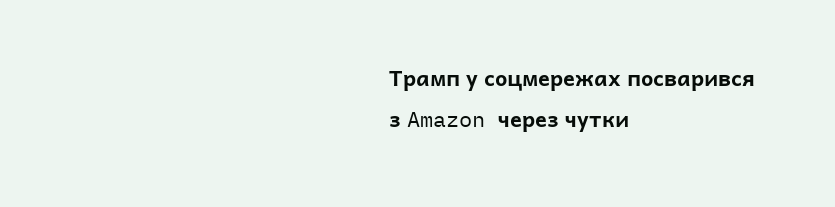Трамп у соцмережах посварився з Amazon через чутки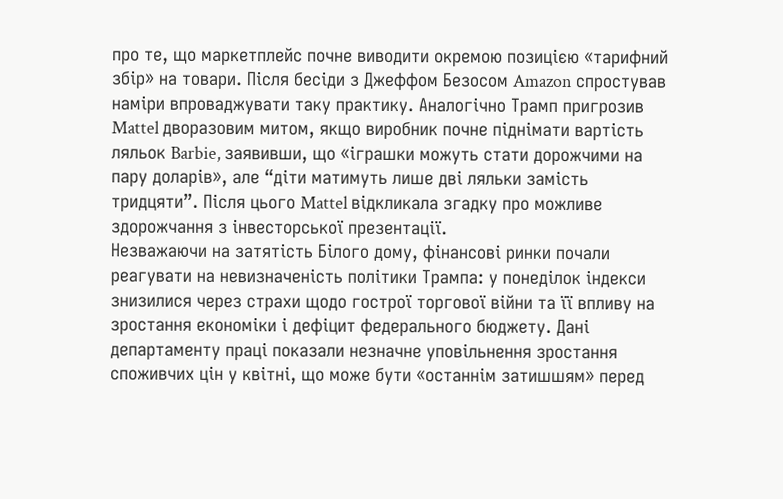про те, що маркетплейс почне виводити окремою позицією «тарифний збір» на товари. Після бесіди з Джеффом Безосом Amazon спростував наміри впроваджувати таку практику. Аналогічно Трамп пригрозив Mattel дворазовим митом, якщо виробник почне піднімати вартість ляльок Barbie, заявивши, що «іграшки можуть стати дорожчими на пару доларів», але “діти матимуть лише дві ляльки замість тридцяти”. Після цього Mattel відкликала згадку про можливе здорожчання з інвесторської презентації.
Незважаючи на затятість Білого дому, фінансові ринки почали реагувати на невизначеність політики Трампа: у понеділок індекси знизилися через страхи щодо гострої торгової війни та її впливу на зростання економіки і дефіцит федерального бюджету. Дані департаменту праці показали незначне уповільнення зростання споживчих цін у квітні, що може бути «останнім затишшям» перед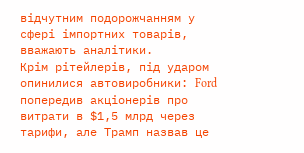відчутним подорожчанням у сфері імпортних товарів, вважають аналітики.
Крім рітейлерів, під ударом опинилися автовиробники: Ford попередив акціонерів про витрати в $1,5 млрд через тарифи, але Трамп назвав це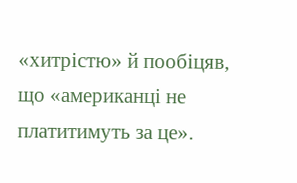«хитрістю» й пообіцяв, що «американці не платитимуть за це».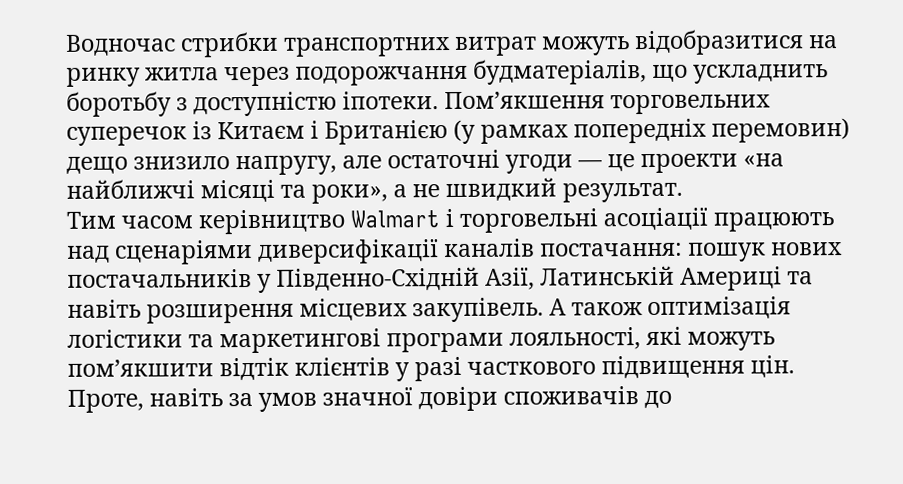Водночас стрибки транспортних витрат можуть відобразитися на ринку житла через подорожчання будматеріалів, що ускладнить боротьбу з доступністю іпотеки. Пом’якшення торговельних суперечок із Китаєм і Британією (у рамках попередніх перемовин) дещо знизило напругу, але остаточні угоди — це проекти «на найближчі місяці та роки», а не швидкий результат.
Тим часом керівництво Walmart і торговельні асоціації працюють над сценаріями диверсифікації каналів постачання: пошук нових постачальників у Південно-Східній Азії, Латинській Америці та навіть розширення місцевих закупівель. А також оптимізація логістики та маркетингові програми лояльності, які можуть пом’якшити відтік клієнтів у разі часткового підвищення цін. Проте, навіть за умов значної довіри споживачів до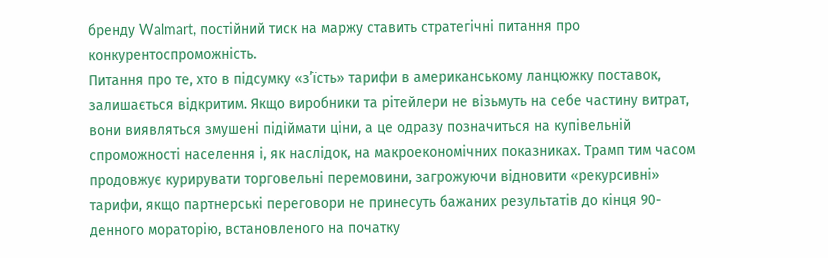бренду Walmart, постійний тиск на маржу ставить стратегічні питання про конкурентоспроможність.
Питання про те, хто в підсумку «з’їсть» тарифи в американському ланцюжку поставок, залишається відкритим. Якщо виробники та рітейлери не візьмуть на себе частину витрат, вони виявляться змушені підіймати ціни, а це одразу позначиться на купівельній спроможності населення і, як наслідок, на макроекономічних показниках. Трамп тим часом продовжує курирувати торговельні перемовини, загрожуючи відновити «рекурсивні» тарифи, якщо партнерські переговори не принесуть бажаних результатів до кінця 90-денного мораторію, встановленого на початку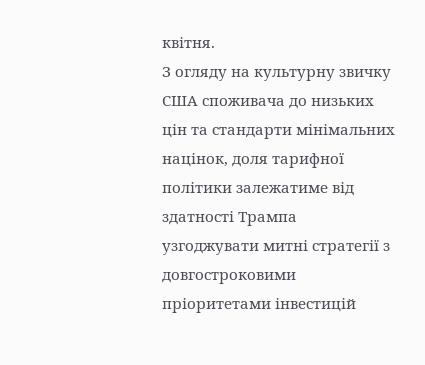квітня.
З огляду на культурну звичку США споживача до низьких цін та стандарти мінімальних націнок, доля тарифної політики залежатиме від здатності Трампа узгоджувати митні стратегії з довгостроковими пріоритетами інвестицій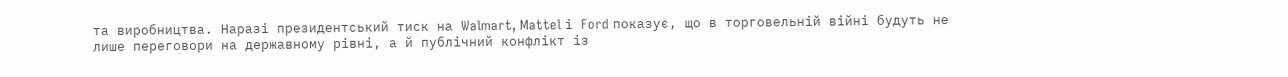та виробництва. Наразі президентський тиск на Walmart, Mattel і Ford показує, що в торговельній війні будуть не лише переговори на державному рівні, а й публічний конфлікт із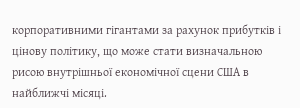корпоративними гігантами за рахунок прибутків і цінову політику, що може стати визначальною рисою внутрішньої економічної сцени США в найближчі місяці.